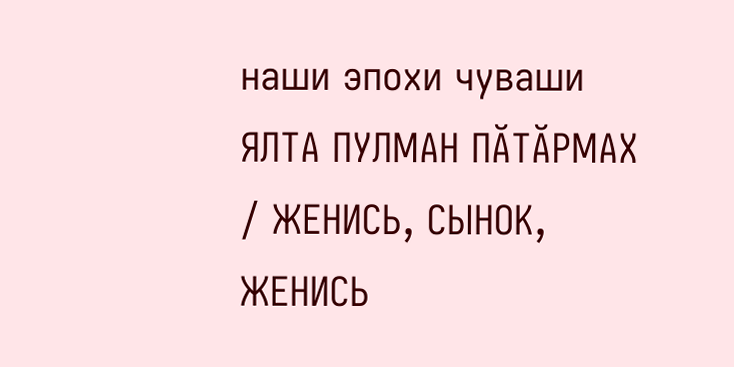наши эпохи чуваши
ЯЛТА ПУЛМАН ПĂТĂРМАХ / ЖЕНИСЬ, СЫНОК, ЖЕНИСЬ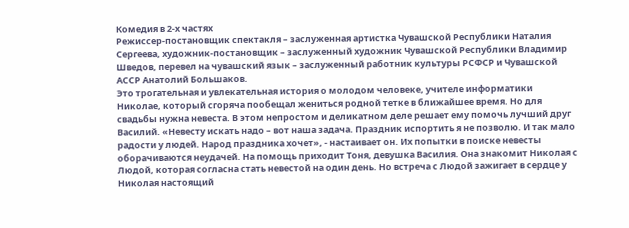Комедия в 2-х частях
Режиссер-постановщик спектакля – заслуженная артистка Чувашской Республики Наталия Сергеева, художник-постановщик – заслуженный художник Чувашской Республики Владимир Шведов, перевел на чувашский язык – заслуженный работник культуры РСФСР и Чувашской АССР Анатолий Большаков.
Это трогательная и увлекательная история о молодом человеке, учителе информатики Николае, который сгоряча пообещал жениться родной тетке в ближайшее время. Но для свадьбы нужна невеста. В этом непростом и деликатном деле решает ему помочь лучший друг Василий. «Невесту искать надо – вот наша задача. Праздник испортить я не позволю. И так мало радости у людей. Народ праздника хочет», - настаивает он. Их попытки в поиске невесты оборачиваются неудачей. На помощь приходит Тоня, девушка Василия. Она знакомит Николая с Людой, которая согласна стать невестой на один день. Но встреча с Людой зажигает в сердце у Николая настоящий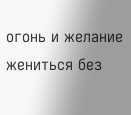огонь и желание жениться без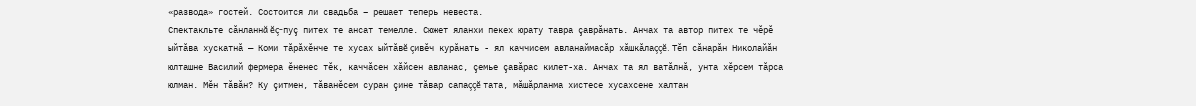«развода» гостей. Состоится ли свадьба – решает теперь невеста.
Спектакльте сăнланнă ĕç-пуç питех те ансат темелле. Сюжет яланхи пекех юрату тавра çаврăнать. Анчах та автор питех те чĕрĕ ыйтăва хускатнă — Коми тăрăхĕнче те хусах ыйтăвĕ çивĕч курăнать - ял каччисем авланаймасăр хăшкăлаççĕ. Тĕп сăнарăн Николайăн юлташне Василий фермера ĕненес тĕк, каччăсен хăйсен авланас, çемье çавăрас килет-ха. Анчах та ял ватăлнă, унта хĕрсем тăрса юлман. Мĕн тăвăн? Ку çитмен, тăванĕсем суран çине тăвар сапаççĕ тата, мăшăрланма хистесе хусахсене халтан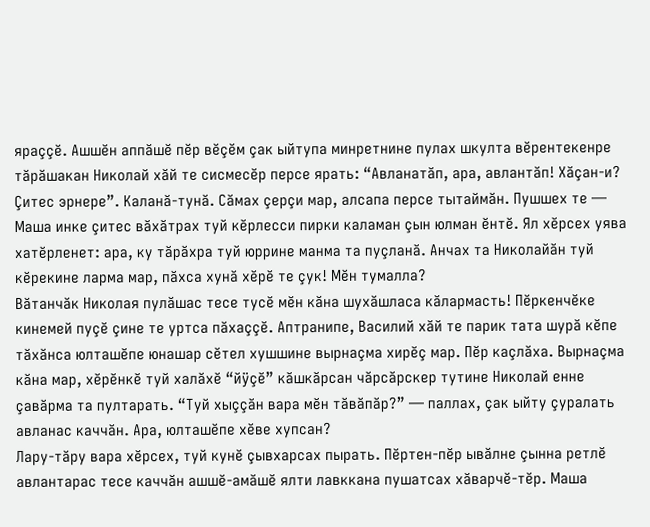яраççĕ. Ашшĕн аппăшĕ пĕр вĕçĕм çак ыйтупа минретнине пулах шкулта вĕрентекенре тăрăшакан Николай хăй те сисмесĕр персе ярать: “Авланатăп, ара, авлантăп! Хăçан-и? Çитес эрнере”. Каланă-тунă. Сăмах çерçи мар, алсапа персе тытаймăн. Пушшех те — Маша инке çитес вăхăтрах туй кĕрлесси пирки каламан çын юлман ĕнтĕ. Ял хĕрсех уява хатĕрленет: ара, ку тăрăхра туй юррине манма та пуçланă. Анчах та Николайăн туй кĕрекине ларма мар, пăхса хунă хĕрĕ те çук! Мĕн тумалла?
Вăтанчăк Николая пулăшас тесе тусĕ мĕн кăна шухăшласа кăлармасть! Пĕркенчĕке кинемей пуçĕ çине те уртса пăхаççĕ. Аптранипе, Василий хăй те парик тата шурă кĕпе тăхăнса юлташĕпе юнашар сĕтел хушшине вырнаçма хирĕç мар. Пĕр каçлăха. Вырнаçма кăна мар, хĕрĕнкĕ туй халăхĕ “йÿçĕ” кăшкăрсан чăрсăрскер тутине Николай енне çавăрма та пултарать. “Туй хыççăн вара мĕн тăвăпăр?” — паллах, çак ыйту çуралать авланас каччăн. Ара, юлташĕпе хĕве хупсан?
Лару-тăру вара хĕрсех, туй кунĕ çывхарсах пырать. Пĕртен-пĕр ывăлне çынна ретлĕ авлантарас тесе каччăн ашшĕ-амăшĕ ялти лавккана пушатсах хăварчĕ-тĕр. Маша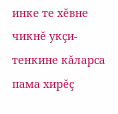инке те хĕвне чикнĕ укçи-тенкине кăларса пама хирĕç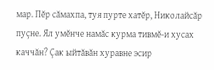мар. Пĕр сăмахпа, туя пурте хатĕр, Николайсăр пуçне. Ял умĕнче намăс курма тивмĕ-и хусах каччăн? Çак ыйтăвăн хуравне эсир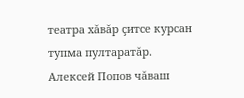театра хăвăр çитсе курсан тупма пултаратăр.
Алексей Попов чăваш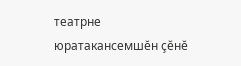театрне юратакансемшĕн çĕнĕ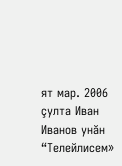ят мар. 2006 çулта Иван Иванов унăн “Телейлисем»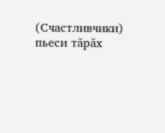(Счастливчики) пьеси тăрăх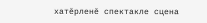хатĕрленĕ спектакле сцена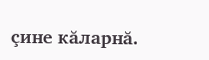çине кăларнă.